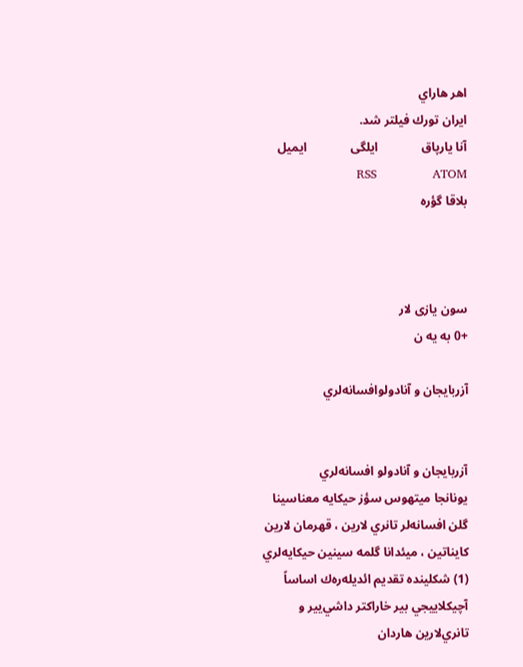اهر هاراي
ايران تورك فيلتر شد.
آنا یارپاق              ایلگی              ایمیل              RSS              ATOM
بلاقا گؤره



سون یازی لار
+0 به يه ن

آزربايجان و آنادولوافسانه‌لري


آزربايجان و آنادولو افسانه‌لري
يونانجا ميتهوس سؤز حيكايه معناسينا گلن افسانه‌لر تانري لارين ، قهرمان لارين كايناتين ، ميئدانا گلمه سينين حيكايه‌لري (1) شكلينده تقديم ائديله‌ره‌ك اساساً آچيكلاييجي بير خاراكتر داشي‌يير و تانري‌لارين هاردان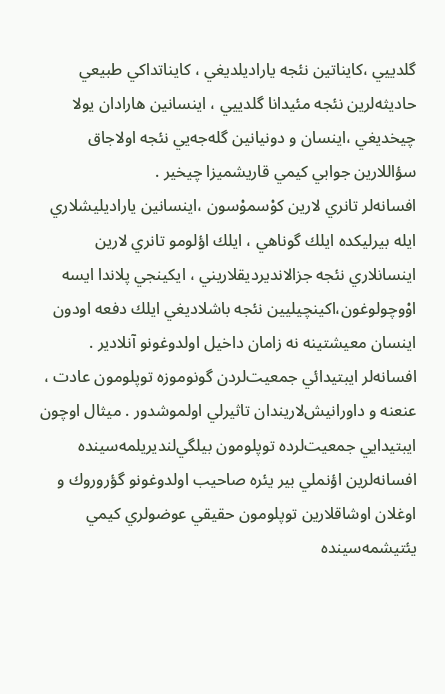گلدييي ،كايناتين نئجه ياراديلديغي ، كايناتداكي طبيعي حاديثه‌لرين نئجه مئيدانا گلدييي ، اينسانين هارادان يولا چيخديغي ،اينسان و دونيانين گله‌جه‌يي نئجه اولاجاق سؤاللارين جوابي كيمي قاريشميزا چيخير .
افسانه‌لر تانري لارين كوْسموْسون ،اينسانين ياراديليشلاري ايله بيرليكده ايلك گوناهي ، ايلك اؤلومو تانري لارين اينسانلاري نئجه جزالانديرديقلاريني ، ايكينجي پلاندا ايسه اوْوچولوغون،اكينچيليين نئجه باشلاديغي ايلك دفعه‌ اودون اينسان معيشتينه نه زامان داخيل اولدوغونو آنلادير .
افسانه‌لر ايبتيدائي جمعيت‌لردن گونوموزه‌ توپلومون‌ عادت ، عنعنه‌ و داورانيش‌لاريندان تاثيرلي اولموشدور . ميثال اوچون ايبتيدايي جمعيت‌لرده توپلومون بيلگي‌لنديريلمه‌سينده افسانه‌لرين اؤنملي بير يئره صاحيب اولدوغونو گؤروروك و اوغلان اوشاقلارين توپلومون حقيقي عوضولري كيمي يئتيشمه‌سينده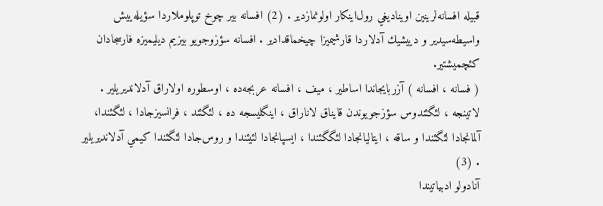قبيله افسانه‌لرينين اويناديغي رول‌اينكار اولونمازدير . (2) افسانه بير چوخ توپلوملاردا سؤيله‌ييش واسيطه‌سيدير و دييشيك آدلاردا قارشيميزا چيخماقدادير . افسانه سؤزوجويو بيزيم ديليميزه فارسجادان كئچميشتير.
( فسانه ، افسانه ) آزربايجاندا اساطير ، ميف ، افسانه عربجه‌ده ، اوسطوره اولاراق آدلانديريلير . لاتينجه ، لئگئندوس سؤزجويوندن قايناق لاناراق ، اينگليسجه ده ، لئگئند ، فرانسيزجادا ، لئگئندا، آلمانجادا لئگئندا و ساقه ، ايتاليانجادا لئگگئندا ، ايسپانجادا لئيئندا و روس‌جادا لئگئندا كيمي‌ آدلانديريلير . (3)
آنادولو ادبياتيندا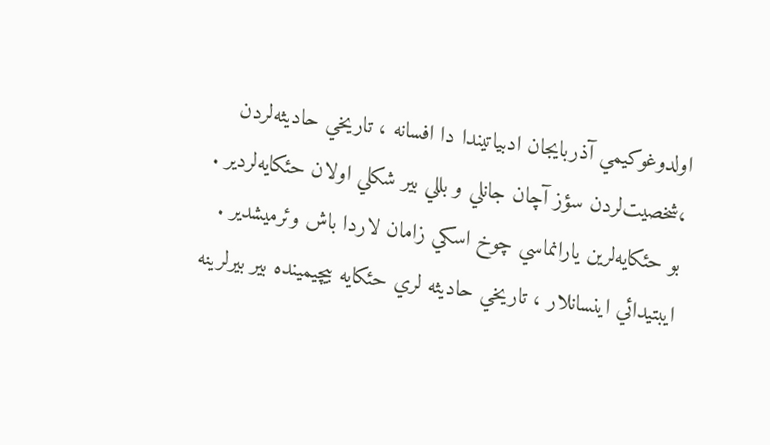اولدوغوكيمي آذربايجان ادبياتيندا دا افسانه ، تاريخي حاديثه‌لردن ،شخصيت‌لردن سؤز آچان جانلي و بللي بير شكلي اولان حئكايه‌لردير . بو حئكايه‌لرين يارانماسي چوخ اسكي زامان لاردا باش وئرميشدير . ايبتيدائي اينسانلار ، تاريخي حاديثه لري حئكايه‌ بيچيمينده بير بيرلرينه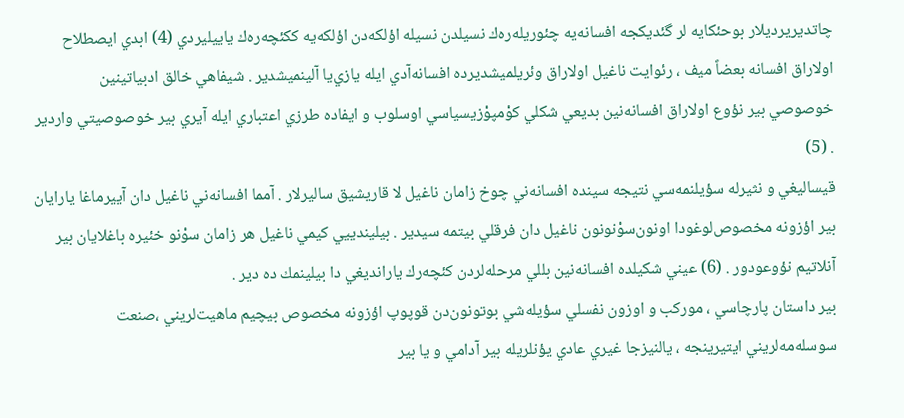چاتديريرديلار بوحئكايه لر گئديكجه افسانه‌يه چئوريله‌ره‌ك نسيلدن نسيله اؤلكه‌دن اؤلكه‌يه ككئچه‌ره‌ك ياييليردي (4) ابدي ايصطلاح اولاراق افسانه بعضاً ميف ، رئوايت ناغيل اولاراق وئريلميشديرده افسانه‌آدي ايله يازي‌يا آلينميشدير . شيفاهي خالق ادبياتينين خوصوصي بير نؤوع اولاراق افسانه‌نين بديعي شكلي كوْمپوْزيسياسي اوسلوب و ايفاده طرزي اعتباري ايله آيري بير خوصوصيتي واردير . (5)
قيساليغي و نثيرله سؤيلنمه‌سي نتيجه سينده افسانه‌ني چوخ زامان ناغيل لا قاريشيق ساليرلار . آمما افسانه‌ني ناغيل دان آييرماغا يارايان بير اؤزونه مخصوص‌لوغودا اونون‌سوْنونون ناغيل دان فرقلي بيتمه سيدير . بيليندييي كيمي ناغيل هر زامان سوْنو خئيره باغلايان بير آنلاتيم نؤوعودور . (6) عيني شكيلده افسانه‌نين بللي مرحله‌لردن كئچه‌رك يارانديغي دا بيلينمك ده دير .
بير داستان پارچاسي ، موركب و اوزون نفسلي سؤيله‌شي بوتونون‌دن قوپوپ اؤزونه مخصوص بيچيم ماهيت‌لريني ،صنعت سوسله‌مه‌لريني ايتيرينجه ، يالنيزجا غيري عادي يؤنلريله بير آدامي و يا بير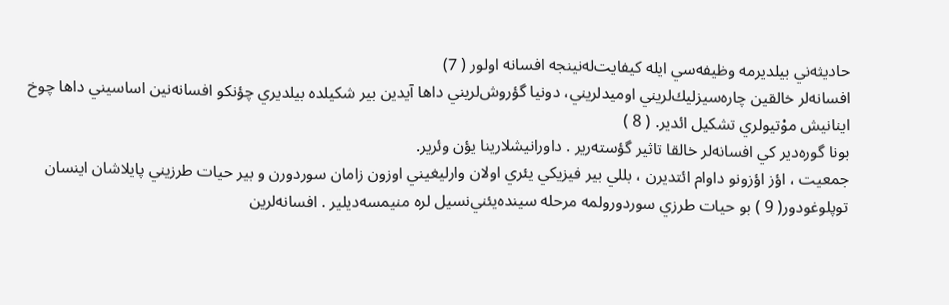حاديثه‌ني بيلديرمه وظيفه‌سي ايله كيفايت‌له‌نينجه افسانه اولور ( 7)
افسانه‌لر خالقين چاره‌سيزليك‌لريني اوميدلريني، دونيا گؤروش‌لريني داها آيدين بير شكيلده بيلديري چؤنكو افسانه‌نين اساسيني داها چوخ اينانيش موْتيولري تشكيل ائدير. ( 8 )
بونا گوره‌دير كي افسانه‌لر خالقا تاثير گؤسته‌رير . داورانيشلارينا يؤن وئرير.
جمعيت ، اؤز اؤزونو داوام ائتديرن ، بللي بير فيزيكي يئري اولان وارليغيني اوزون زامان سوردورن و بير حيات طرزيني پايلاشان اينسان توپلوغودور( 9 ) بو حيات طرزي سوردورولمه مرحله سينده‌يئني‌نسيل لره منيمسه‌ديلير . افسانه‌لرين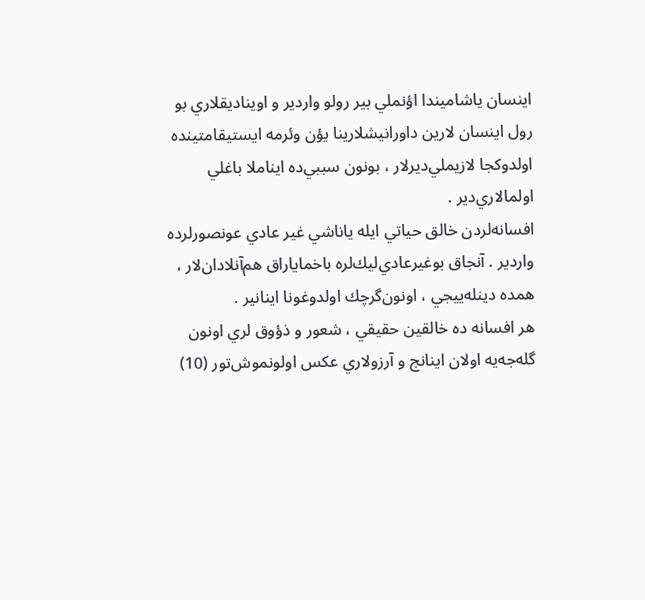اينسان ياشاميندا اؤنملي بير رولو واردير و اويناديقلاري بو رول اينسان لارين داورانيشلارينا يؤن وئرمه ايستيقامتينده اولدوكجا لازيملي‌ديرلار ، بونون سببي‌ده ايناملا باغلي اولمالاري‌دير .
افسانه‌لردن خالق حياتي ايله ياناشي غير عادي عونصورلرده واردير . آنجاق بوغيرعادي‌ليك‌لره باخماياراق هم‌آنلادان‌لار ، همده دينله‌ييجي ، اونون‌گرچك اولدوغونا اينانير .
هر افسانه ده خالقين حقيقي ، شعور و ذؤوق لري اونون گله‌جه‌يه اولان اينانج و آرزولاري عكس اولونموش‌تور (10)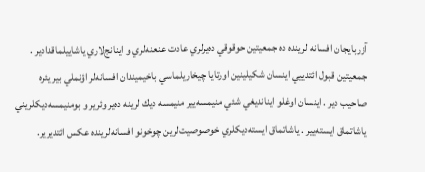آزربايجان افسانه لرينده ده جمعيتين حوقوقي ده‌يرلري عادت عنعنه‌لري و اينانج‌لاري ياشاييلماقدادير . جمعيتين قبول ائتدييي اينسان شكيلينين اورتايا چيخاريلماسي باخيميندان افسانه‌لر اؤنملي بير يئره صاحيب دير . اينسان اوغلو اينانديغي شئي منيمسه‌يير منيمسه ديك لرينه ده‌ير وئرير و بومنيمسه‌ديكلريني ياشاتماق ايسته‌يير . ياشاتماق ايسته‌ديكلري خوصوصيت‌لرين چوخونو افسانه‌لرينده عكس ائتديرير.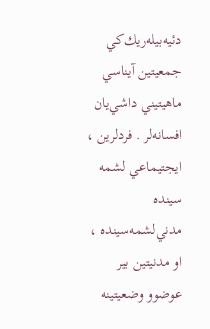دئيه‌بيله‌ريك‌كي جمعيتين آيناسي ماهيتيني داشي‌يان افسانه‌لر . فردلرين ، ايجتيماعي لشمه سينده مدني‌لشمه‌سينده ، او مدنيتين بير عوضوو وضعيتينه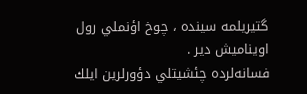گتيريلمه سينده ، چوخ اؤنملي رول اويناميش دير .
فسانه‌لرده چئشيتلي دؤورلرين ايلك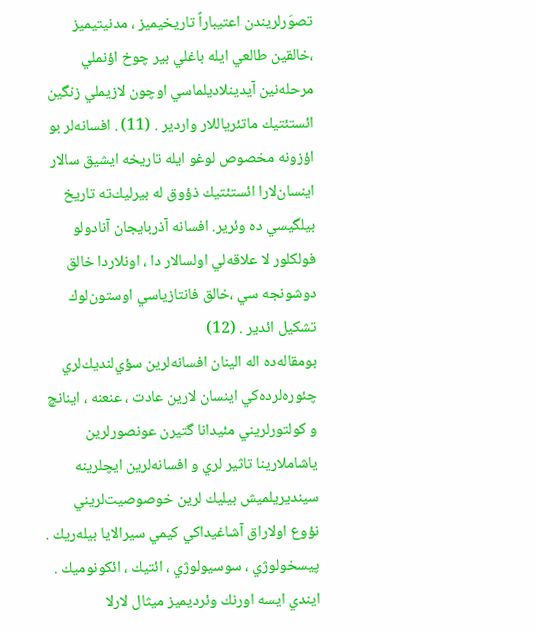تصوَرلريندن اعتيباراً تاريخيميز ، مدنيتيميز ،خالقين طالعي ايله باغلي بير چوخ اؤنملي مرحله‌نين آيدينلاديلماسي اوچون لازيملي زنگين ائستئتيك ماتئرياللار واردير . (11) . افسانه‌لر بو اؤزونه مخصوص لوغو ايله تاريخه ايشيق سالار اينسان‌لارا ائستئتيك ذؤوق له بيرليك‌ته تاريخ بيلگيسي ده وئرير. افسانه‌ آذربايجان آنادولو فولكلور لا علاقه‌لي اولسالار دا ، اونلاردا خالق دوشونجه سي ،خالق فانتازياسي اوستون‌لوك تشكيل ائدير . (12)
بومقاله‌ده اله الينان افسانه‌لرين سؤي‌لنديك‌لري چئوره‌لرده‌كي اينسان لارين عادت ، عنعنه ، اينانچ و كولتورلريني مئيدانا گتيرن عونصورلرين ياشاملارينا تاثير لري و افسانه‌لرين ايچلرينه سينديريلميش بيليك لرين خوصوصيت‌لريني نؤوع اولاراق آشاغيداكي كيمي سيرالايا بيله‌ريك . پيسخولوژي ، سوسيولوژي ، ائتيك ، ائكونوميك .
ايندي ايسه اورنك وئرديميز ميثال لارلا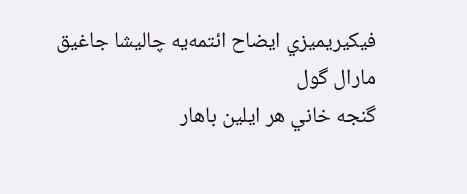فيكيريميزي ايضاح ائتمه‌يه چاليشا جاغيق
مارال گول
گنجه خاني هر ايلين باهار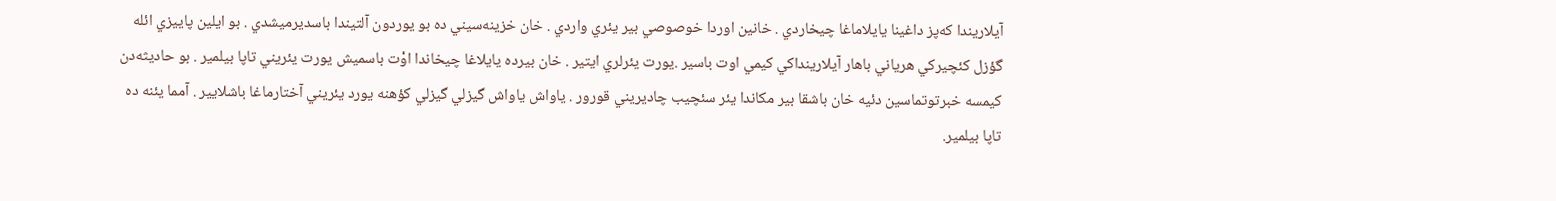آيلاريندا كه‌پز داغينا يايلاماغا چيخاردي . خانين اوردا خوصوصي بير يئري واردي . خان خزينه‌سيني ده بو يوردون آلتيندا باسديرميشدي . بو ايلين پاييزي ائله گؤزل كئچيركي هرياني باهار آيلارينداكي كيمي اوت باسير .يورت يئرلري ايتير . خان بيرده يايلاغا چيخاندا اوْت باسميش يورت يئريني تاپا بيلمير . بو حاديثه‌دن كيمسه خبرتوتماسين دئيه‌ خان باشقا بير مكاندا يئر سئچيب چاديريني قورور . ياواش ياواش گيزلي گيزلي كؤهنه يورد يئريني آختارماغا باشلايير . آمما يئنه ده تاپا بيلمير.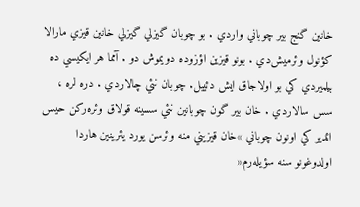خانين گنج بير چوباني واردي . بو چوبان گيزلي گيزلي خانين قيزي مارالا كؤنول وئرميش‌دي . بونو قيزين اؤزوده دويموش دو . آمما هر ايكيسي ده بيلميردي كي بو اولاجاق ايش دئييل. چوبان نئي چالاردي . دره لره ، سس سالاردي . خان بير گون چوبانين نئي سسينه قولاق وئره‌ركن حيس ائدير كي اونون چوباني »خان قيزيني منه وئرسن يورد يئرينين هاردا اولدوغونو سنه سؤيله‌رم«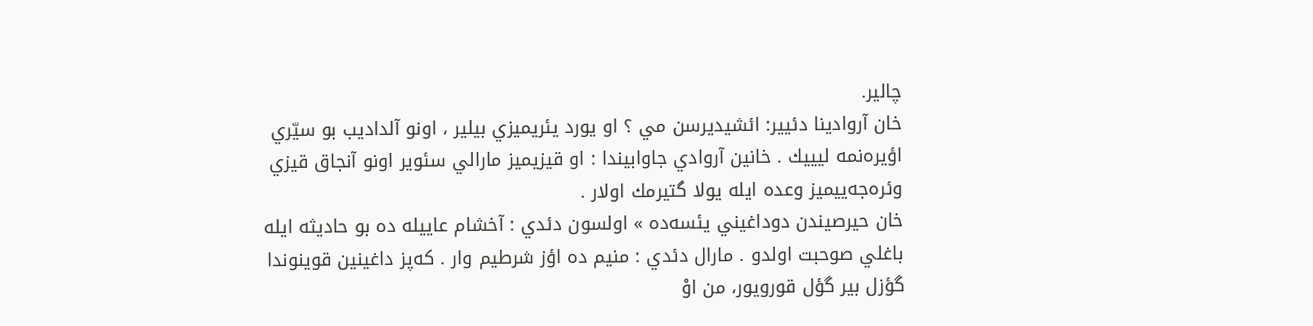چالير.
خان آروادينا دئيير: ائشيديرسن مي ؟ او يورد يئريميزي بيلير ، اونو آلداديب بو سيّري اؤيره‌نمه ليييك . خانين آروادي جاوابيندا : او قيزيميز مارالي سئوير اونو آنجاق قيزي وئره‌جه‌ييميز وعده ايله يولا گتيرمك اولار .
خان حيرصيندن دوداغيني يئسه‌ده » اولسون دئدي : آخشام عاييله ده بو حاديثه ايله باغلي صوحبت اولدو . مارال دئدي : منيم ده اؤز شرطيم وار . كه‌پز داغينين قوينوندا گؤزل بير گؤل قورويور، من اوْ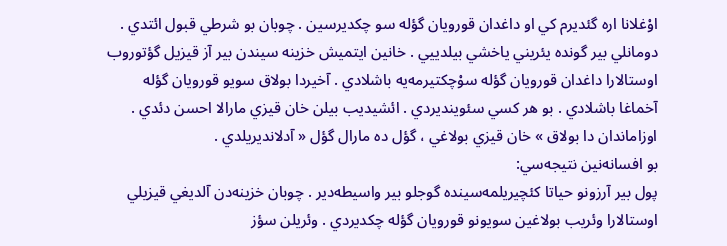اوْغلانا اره گئديرم كي او داغدان قورويان گؤله سو چكديرسين . چوبان بو شرطي قبول ائتدي . دومانلي بير گونده يئريني ياخشي بيلدييي . خانين ايتميش خزينه سيندن بير آز قيزيل گؤتوروب اوستالارا داغدان قورويان گؤله سوْچكتيرمه‌يه باشلادي . آخيردا بولاق سويو قورويان گؤله آخماغا باشلادي . بو هر كسي سئوينديردي . ائشيديب بيلن خان قيزي مارالا احسن دئدي .
اوزاماندان دا بولاق » خان قيزي بولاغي ، گؤل ده مارال گؤل « آدلانديريلدي .
بو افسانه‌نين نتيجه‌سي:
پول بير آرزونو حياتا كئچيريلمه‌سينده گوجلو بير واسيطه‌دير . چوبان خزينه‌دن آلديغي قيزيلي اوستالارا وئريب بولاغين سويونو قورويان گؤله چكديردي . وئريلن سؤز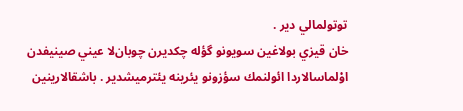توتولمالي دير .
خان قيزي بولاغين سويونو گؤله چكديرن چوبان‌لا عيني صينيفدن اوْلماسالاردا ائولنمك سؤزونو يئرينه يئترميشدير . باشقالارينين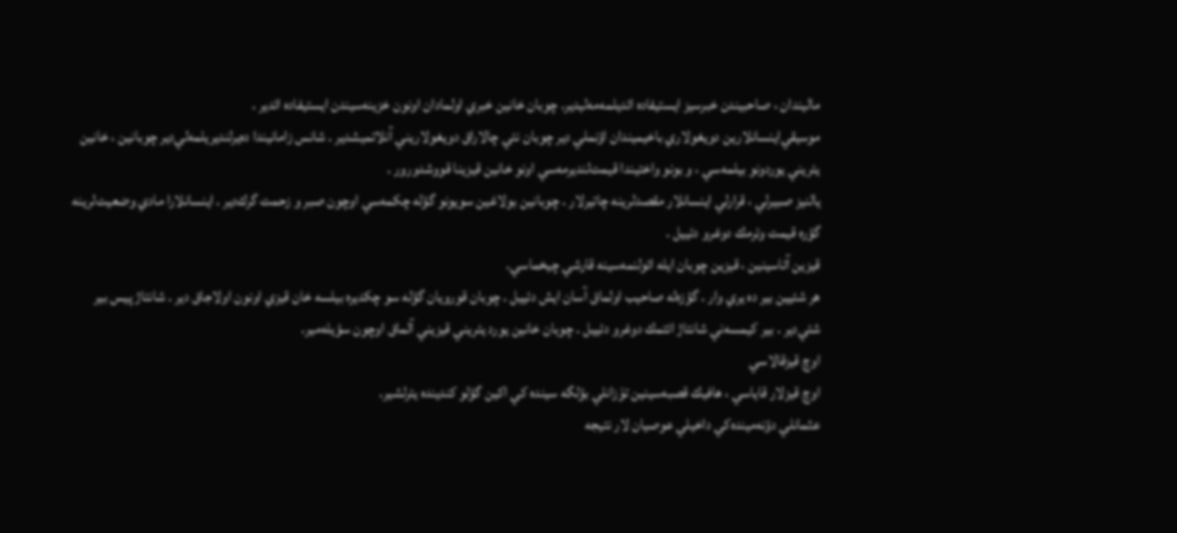ماليندان ، صاحبيندن خبرسيز ايستيفاده ائديلمه‌مه‌ليدير. چوبان خانين خبري اولمادان اونون خزينه‌سيندن ايستيفاده ائدير .
موسيقي‌اينسانلارين دويغولاري باخيميندان اؤنملي دير چوبان نئي چالاراق دويغولاريني آنلاتميشدير . شانس زامانيندا ده‌يرلنديريلمه‌لي‌دير چوبانين ، خانين يئريني يوردونو بيلمه‌سي ، و بونو واختيندا قيمت‌لنديرمه‌سي اونو خانين قيزينا قووشدورور .
يالنيز صبيرلي ، قرارلي اينسانلار مقصد‌لرينه چاتيرلار . چوبانين بولاغين سويونو گؤله چكمه‌سي اوچون صبر و زحمت گرك‌دير . اينسانلارا مادي وضعيت‌لرينه گؤره قيمت وئرمك دوغرو دئييل .
قيزين آتاسينين ، قيزين چوبان ايله ائولنمه‌سينه قارشي چيخماسي.
هر شئيين بير ده ‌يري وار . گؤزه‌له صاحيب اولماق آسان ايش دئييل . چوبان قورويان گؤله سو چكديره بيلسه خان قيزي اونون اولاجاق دير . شانتاژ پيس بير شئي‌دير . بير كيمسه‌ني شانتاژ ائتمك دوغرو دئييل . چوبان خانين يورد يئريني قيزيني آلماق اوچون سؤيله‌مير.
اوچ قيزقالاسي
اوچ قيزلار قاياسي ، هافيك قصبه‌سينين توْزانلي بؤلگه سينده كي اكين گؤلو كندينده يئرلشير.
عثمانلي دؤنه‌مينده‌كي داخيلي عوصيان لار نتيجه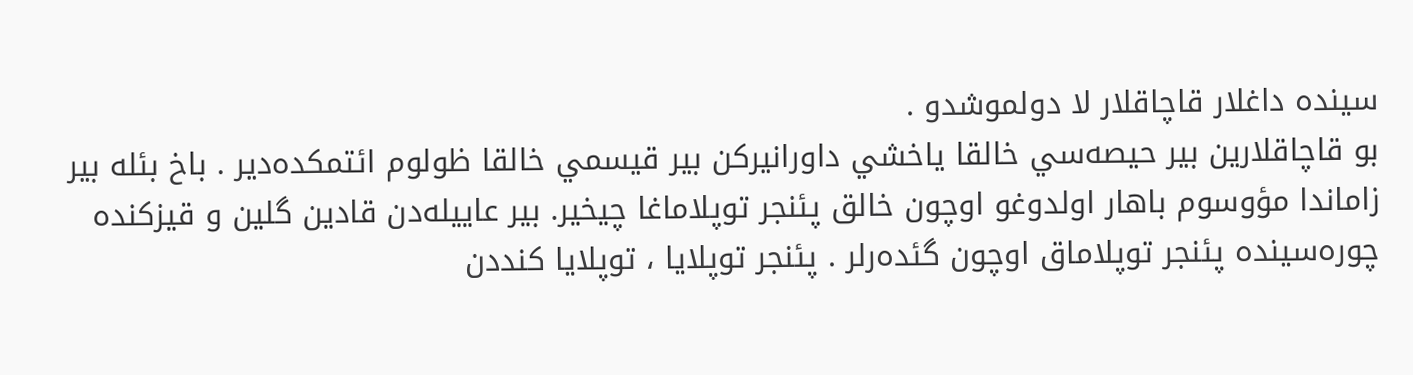سينده داغلار قاچاقلار لا دولموشدو .
بو قاچاقلارين بير حيصه‌سي خالقا ياخشي داورانيركن بير قيسمي خالقا ظولوم ائتمكده‌دير . باخ بئله بير زاماندا مؤوسوم باهار اولدوغو اوچون خالق پئنجر توپلاماغا چيخير. بير عاييله‌دن قادين گلين و قيزكنده چوره‌سينده پئنجر توپلاماق اوچون گئده‌رلر . پئنجر توپلايا ، توپلايا كنددن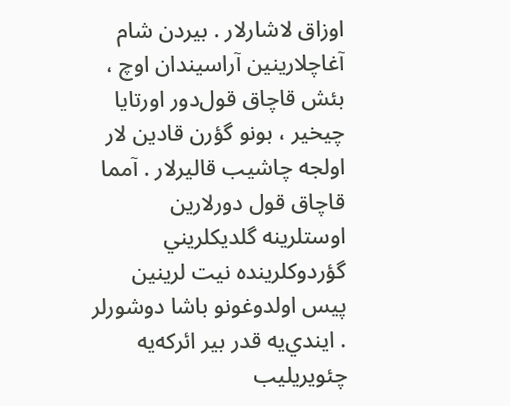اوزاق لاشارلار . بيردن شام آغاچلارينين آراسيندان اوچ ، بئش قاچاق قول‌دور اورتايا چيخير ، بونو گؤرن قادين لار اولجه چاشيب قاليرلار . آمما قاچاق قول دورلارين اوستلرينه گلديكلريني گؤردوكلرينده نيت لرينين پيس اولدوغونو باشا دوشورلر . ايندي‌يه قدر بير ائركه‌يه چئويريليب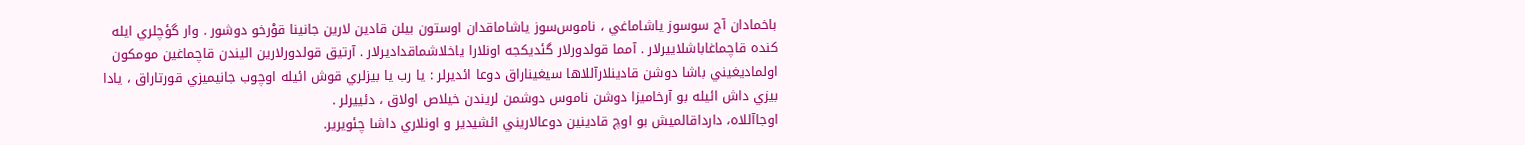باخمادان آج سوسوز ياشاماغي ، ناموس‌سوز ياشاماقدان اوستون بيلن قادين لارين جانينا قوْرخو دوشور . وار گؤچلري ايله كنده قاچماغاباشلاييرلار . آمما قولدورلار گئديكجه‌ اونلارا ياخلاشماقداديرلار . آرتيق قولدورلارين اليندن قاچماغين مومكون اولماديغيني باشا دوشن قادينلارآللا‌ها سيغيناراق دوعا ائديرلر : يا رب يا بيزلري قوش ائيله اوچوب جانيميزي قورتاراق ، يادا بيزي داش ائيله بو آرخاميزا دوشن ناموس دوشمن لريندن خيلاص اولاق ، دئييرلر .
اوجاآللاه، دارداقالميش بو اوچ قادينين دوعالاريني ائشيدير و اونلاري داشا چئويرير.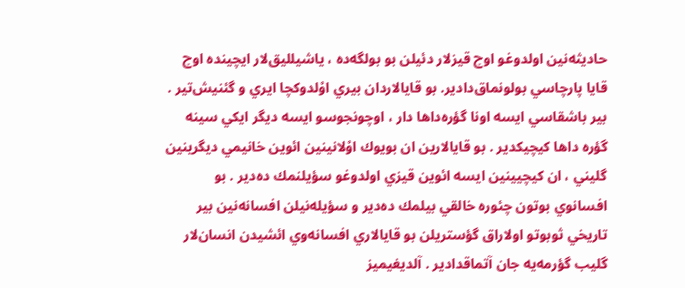حاديثه‌نين اولدوغو اوچ قيزلار دئيلن بو بولگه‌‌ده ، ياشيلليق‌لار ايچينده اوچ قايا پارچاسي بولونماق‌دادير. بو قايالاردان بيري اوْلدوكچا ايري و گئنيش‌تير . بير باشقاسي ايسه اونا گؤره‌داها دار ، اوچونجوسو ايسه ديگر ايكي سينه گؤره داها كيچيكدير . بو قايالارين ان بويوك اوْلانينين ائوين خانيمي ديگرينين گليني ، ان كيچيينين ايسه ائوين قيزي اولدوغو سؤيلنمك ده‌دير . بو افسانوي بوتون چئوره خالقي بيلمك‌ ده‌دير و سؤيله‌نيلن افسانه‌نين بير تاريخي ثوبوتو اولاراق گؤستريلن بو قايالاري افسانه‌وي ائشيدن انسان‌لار گليب گؤرمه‌يه جان آتماقدادير . آلديغيميز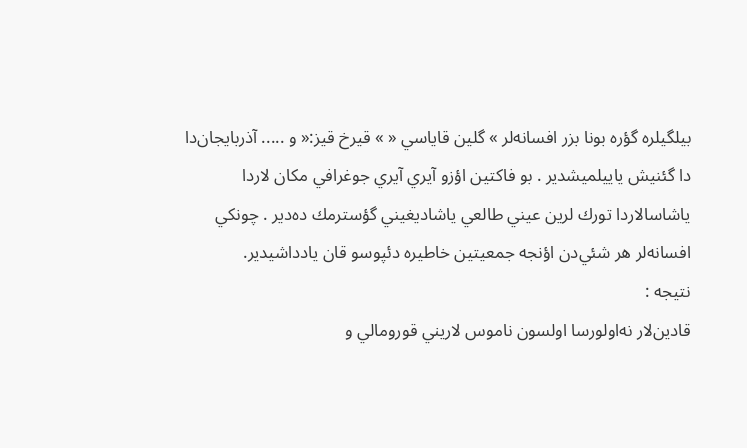بيلگيلره گؤره بونا بزر افسانه‌لر » گلين قاياسي « » قيرخ قيز:« و ..... آذربايجان‌دا دا گئنيش ياييلميشدير . بو فاكتين اؤزو آيري آيري جوغرافي مكان لاردا ياشاسالاردا تورك لرين عيني طالعي ياشاديغيني گؤسترمك ده‌دير . چونكي افسانه‌لر هر شئي‌دن اؤنجه جمعيتين خاطيره‌ دئپوسو قان يادداشيدير.
نتيجه :
قادين‌لار نه‌اولورسا اولسون ناموس لاريني قورومالي و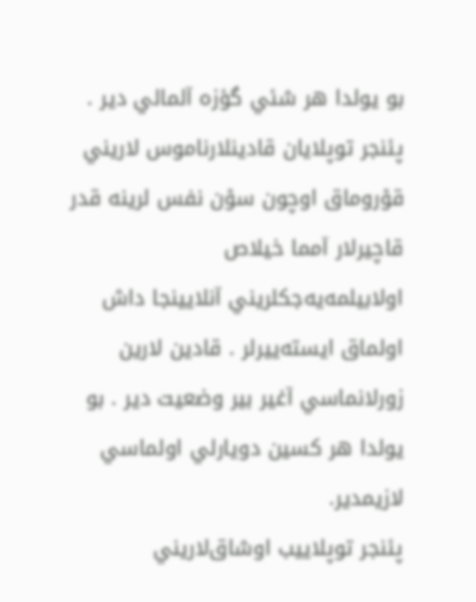بو يولدا هر شئي گؤزه آلمالي دير . پئنجر توپلايان قادينلارناموس لاريني قوْروماق اوچون سوْن نفس لرينه قدر قاچيرلار آمما خيلاص اولابيلمه‌يه‌جكلريني آنلايينجا داش اولماق ايسته‌ييرلر . قادين لارين زورلانماسي آغير بير وضعيت دير . بو يولدا هر كسين دويارلي اولماسي لازيمدير.
پئنجر توپلاييب اوشاق‌لاريني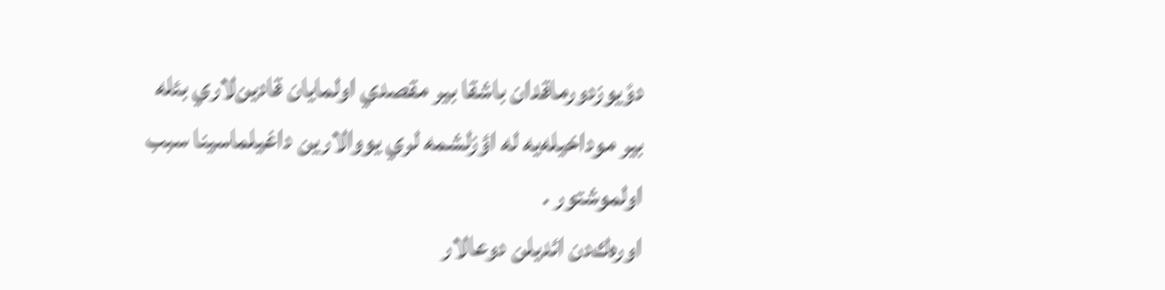دوْيوزدورماقدان باشقا بير مقصدي اولمايان قادين‌لاري بئله بير موداخيله‌يه له اؤزلشمه لري يووالارين داغيلماسينا سبب اولموشتور .
اوره‌ك‌دن ائديلن دوعالار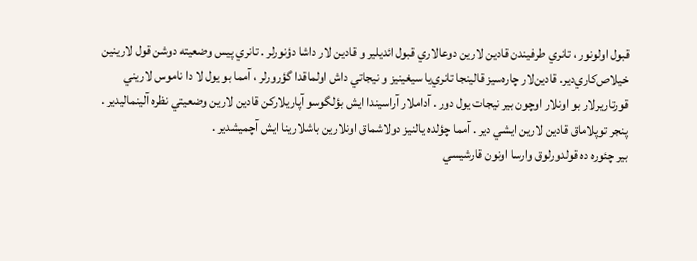قبول اولونور ، تانري طرفيندن قادين لارين دوعالاري قبول ائديلير و قادين لار داشا دؤنورلر . تانري پيس وضعيته دوشن قول لارينين خيلاص‌كاري‌دير. قادين‌لار چاره‌سيز قالينجا تانري‌يا سيغينيز و نيجاتي داش اولماقدا گؤرورلر ، آمما بو يول لا دا ناموس لاريني قورتاريرلار بو اونلار اوچون بير نيجات يول دور . آداملار آراسيندا ايش بؤلگوسو آپاريلاركن قادين لارين وضعيتي نظره آلينماليدير . پنجر توپلاماق قادين لارين ايشي دير . آمما چؤلده يالنيز دولاشماق اونلارين باشلارينا ايش آچميشدير .
بير چئوره ده قولدورلوق وارسا اونون قارشيسي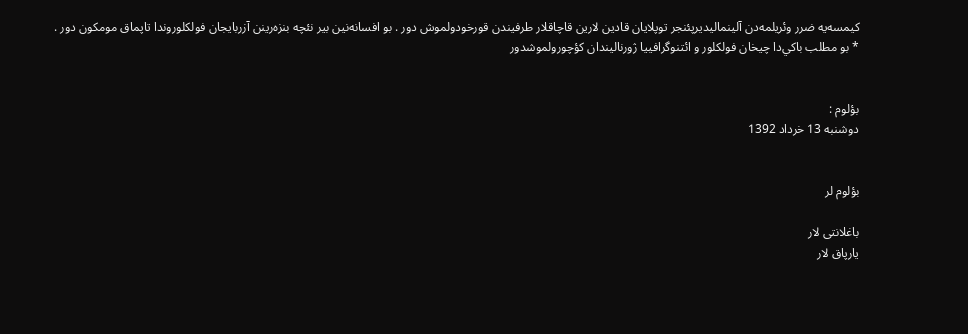كيمسه‌يه ضرر وئريلمه‌دن آلينماليديرپئنجر توپلايان قادين لارين قاچاقلار طرفيندن قورخودولموش دور . بو افسانه‌نين بير نئچه بنزه‌رينن آزربايجان فولكلوروندا تاپماق مومكون دور .
* بو مطلب باكي‌دا چيخان فولكلور و ائتنوگرافييا ژورناليندان كؤچورولموشدور


بؤلوم :
دوشنبه 13 خرداد 1392


بؤلوم لر

باغلانتی لار
یارپاق لار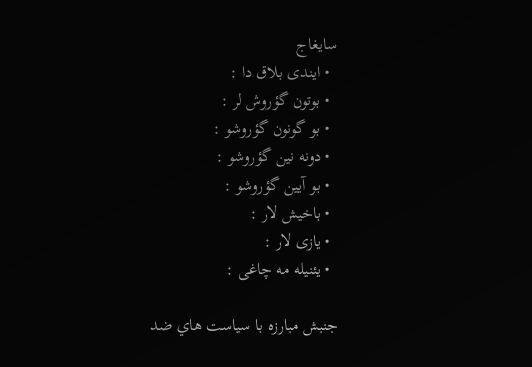سایغاج
  • ایندی بلاق دا :
  • بوتون گؤروش لر :
  • بو گونون گؤروشو :
  • دونه نین گؤروشو :
  • بو آیین گؤروشو :
  • باخیش لار :
  • یازی لار :
  • یئنیله مه چاغی :

جنبش مبارزه با سياست هاي ضد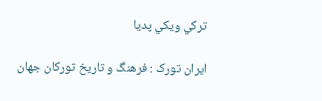تركي ويكي پديا

ایران تورک : فرهنگ و تاریخ تورکان جهان